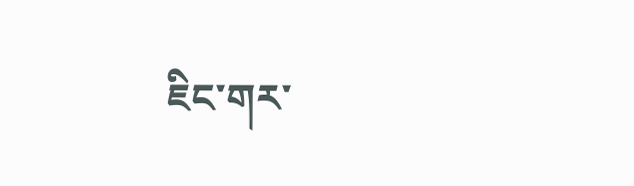ཇིང་གར་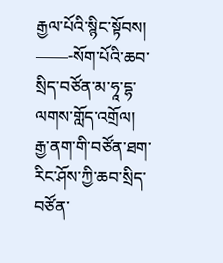རྒྱལ་པོའི་སྙིང་སྟོབས།
——-སོག་པོའི་ཆབ་སྲིད་བཙོན་མ་ཧཱ་དྷ་ལགས་གློད་འགྲོལ།
རྒྱ་ནག་གི་བཙོན་ཐག་རིང་ཤོས་ཀྱི་ཆབ་སྲིད་བཙོན་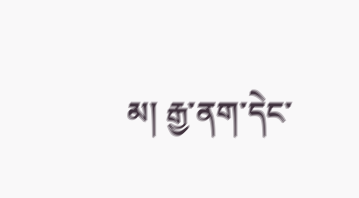མ། རྒྱ་ནག་དེང་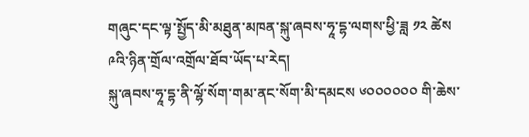གཞུང་དང་ལྟ་སྤྱོད་མི་མཐུན་མཁན་སྐུ་ཞབས་ཧཱ་དྷ་ལགས་ཕྱི་ཟླ ༡༢ ཚེས ༩འི་ཉིན་གྲོལ་འགྲོལ་ཐོབ་ཡོད་པ་རེད།
སྐུ་ཞབས་ཧཱ་དྷ་ནི་ལྷོ་སོག་གམ་ནང་སོག་མི་དམངས ༦༠༠༠༠༠༠ གི་ཆེས་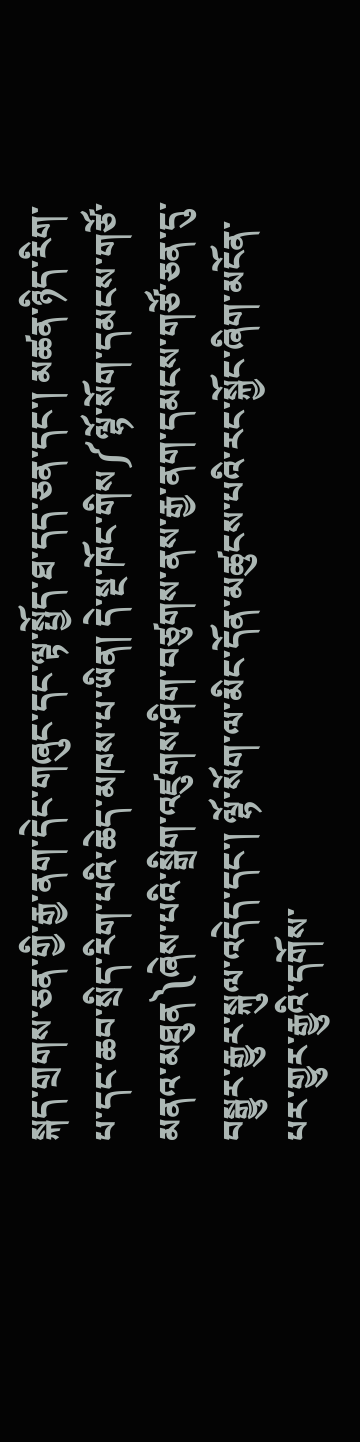སྐད་གྲགས་ཅན་གྱི་རྒྱ་ནག་དེང་གཞུང་དང་ལྟ་སྤྱོད་ཐ་དད་ཅན་དང་། མཚན་ཉིད་རིག་པ་དང་ཆབ་སྲིད་རིག་པའི་ཆེད་མཁས་པ་ཡིན། དེ་སྔ་ཁོང་གིས༼ལྷོ་སོག་དམངས་གཙོ་མནའ་མཐུན༽ཞེས་པའི་སྒྲིག་འཛུགས་ཤིག་བཙུགས་ནས་རྒྱ་ནག་དམངས་གཙོ་ཅན་དུ་བསྒྱུར་རྒྱུར་སྐུལ་འདེད་དང་། ལྷོ་སོག་ལ་མིང་དོན་མཚུངས་པའི་རང་སྐྱོང་ཞིག་མངོན་པར་གྱུར་རྒྱུའི་དགོས་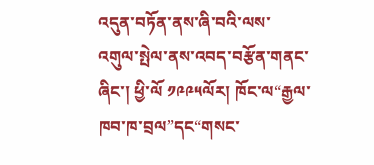འདུན་བཏོན་ནས་ཞི་བའི་ལས་འགུལ་སྤེལ་ནས་འབད་བརྩོན་གནང་ཞིང་། ཕྱི་ལོ ༡༩༩༥ལོར། ཁོང་ལ“རྒྱལ་ཁབ་ཁ་བྲལ”དང“གསང་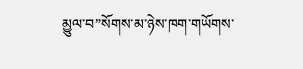མྱུལ་བ”སོགས་མ་ཉེས་ཁག་གཡོགས་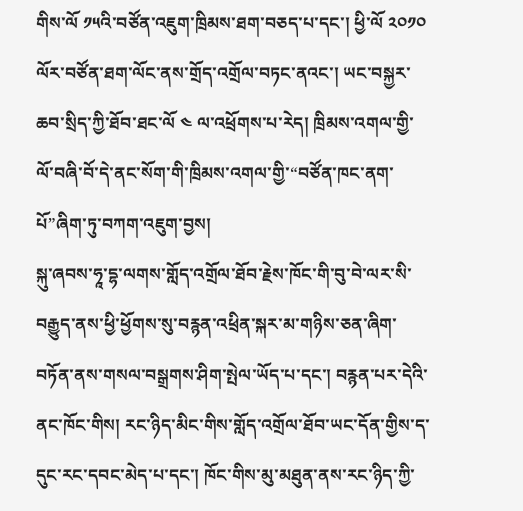གིས་ལོ ༡༥འི་བཙོན་འཇུག་ཁྲིམས་ཐག་བཅད་པ་དང་། ཕྱི་ལོ ༢༠༡༠ ལོར་བཙོན་ཐག་ལོང་ནས་གྲོད་འགྲོལ་བཏང་ནའང་། ཡང་བསྐྱར་ཆབ་སྲིད་ཀྱི་ཐོབ་ཐང་ལོ ༤ ལ་འཕྲོགས་པ་རེད། ཁྲིམས་འགལ་གྱི་ལོ་བཞི་བོ་དེ་ནང་སོག་གི་ཁྲིམས་འགལ་གྱི་“བཙོན་ཁང་ནག་པོ”ཞིག་ཏུ་བཀག་འཇུག་བྱས།
སྐུ་ཞབས་ཧཱ་དྷ་ལགས་གློད་འགྲོལ་ཐོབ་རྗེས་ཁོང་གི་བུ་བེ་ལར་སི་བརྒྱུད་ནས་ཕྱི་ཕྱོགས་སུ་བརྙན་འཕྲིན་སྐར་མ་གཉིས་ཅན་ཞིག་བཏོན་ནས་གསལ་བསྒྲགས་ཤིག་སྤེལ་ཡོད་པ་དང་། བརྙན་པར་དེའི་ནང་ཁོང་གིས། རང་ཉིད་མིང་གིས་གློད་འགྲོལ་ཐོབ་ཡང་དོན་གྱིས་ད་དུང་རང་དབང་མེད་པ་དང་། ཁོང་གིས་མུ་མཐུན་ནས་རང་ཉིད་ཀྱི་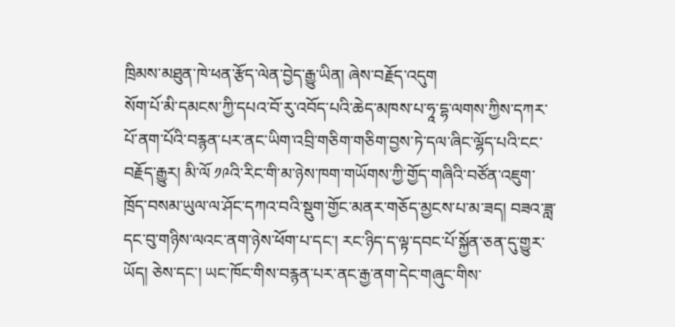ཁྲིམས་མཐུན་ཁེ་ཕན་རྩོད་ལེན་བྱེད་རྒྱུ་ཡིན། ཞེས་བརྗོད་འདུག
སོག་པོ་མི་དམངས་ཀྱི་དཔའ་བོ་རུ་འབོད་པའི་ཆེད་མཁས་པ་ཧཱ་དྷ་ལགས་ཀྱིས་དཀར་པོ་ནག་པོའི་བརྙན་པར་ནང་ཡིག་འབྲི་གཅིག་གཅིག་བྱས་ཏེ་དལ་ཞིང་ལྷོད་པའི་ངང་བརྗོད་རྒྱུར། མི་ལོ ༡༩འི་རིང་གི་མ་ཉེས་ཁག་གཡོགས་ཀྱི་གྱོད་གཞིའི་བཙོན་འཇུག་ཁྲོད་བསམ་ཡུལ་ལ་ཤོང་དཀའ་བའི་སྡུག་གྱོང་མནར་གཅོད་མྱངས་པ་མ་ཟད། བཟའ་ཟླ་དང་བུ་གཉིས་ལའང་ནག་ཉེས་ཕོག་པ་དང་། རང་ཉིད་ད་ལྟ་དབང་པོ་སྐྱོན་ཅན་དུ་གྱུར་ཡོད། ཅེས་དང་། ཡང་ཁོང་གིས་བརྙན་པར་ནང་རྒྱ་ནག་དེང་གཞུང་གིས་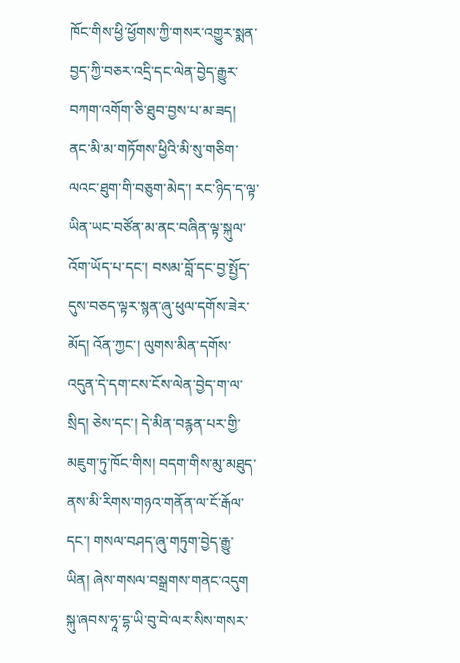ཁོང་གིས་ཕྱི་ཕྱོགས་ཀྱི་གསར་འགྱུར་སྨན་བྱད་ཀྱི་བཅར་འདྲི་དང་ལེན་བྱེད་རྒྱུར་བཀག་འགོག་ཅི་ཐུབ་བྱས་པ་མ་ཟད། ནང་མི་མ་གཏོགས་ཕྱིའི་མི་སུ་གཅིག་ལའང་ཐུག་གི་བཅུག་མེད་། རང་ཉིད་ད་ལྟ་ཡིན་ཡང་བཙོན་མ་ནང་བཞིན་ལྟ་སྐུལ་འོག་ཡོད་པ་དང་། བསམ་བློ་དང་བྱ་སྤྱོད་དུས་བཅད་ལྟར་སྙན་ཞུ་ཕུལ་དགོས་ཟེར་མོད། འོན་ཀྱང་། ལུགས་མིན་དགོས་འདུན་དེ་དག་ངས་ངོས་ལེན་བྱེད་ག་ལ་སྲིད། ཅེས་དང་། དེ་མིན་བརྙན་པར་གྱི་མཇུག་ཏུ་ཁོང་གིས། བདག་གིས་མུ་མཐུད་ནས་མི་རིགས་གཉའ་གནོན་ལ་ངོ་རྒོལ་དང་། གསལ་བཤད་ཞུ་གཏུག་བྱེད་རྒྱུ་ཡིན། ཞེས་གསལ་བསྒྲགས་གནང་འདུག
སྐུ་ཞབས་ཧཱ་དྷ་ཡི་བུ་བེ་ལར་སིས་གསར་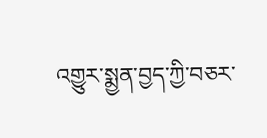འགྱུར་སྨྱན་བྱད་ཀྱི་བཅར་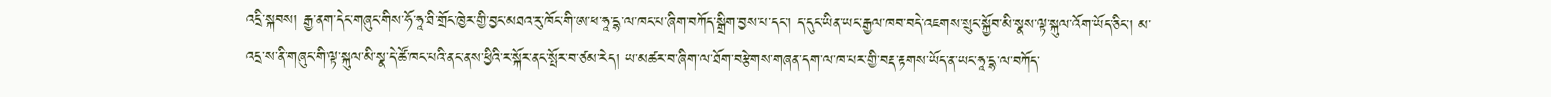འདྲི་སྐབས། རྒྱ་ནག་དེང་གཞུང་གིས་ཧོ་ཧཱ་ཐི་གྲོང་ཁྱེར་གྱི་བྱང་མཐའ་རུ་ཁོང་གི་ཨ་ཕ་ཧཱ་དྷ་ལ་ཁང་པ་ཞིག་བཀོད་སྒྲིག་བྱས་པ་དང་། ད་དུང་ཡིན་ཡང་རྒྱལ་ཁབ་བདེ་འཇགས་སྲུང་སྐྱོབ་མི་སྣས་ལྟ་སྐུལ་འོག་ཡོད་ཅིང་། མ་འདྲ་ས་ནི་གཞུང་གི་ལྟ་སྐུལ་མི་སྣ་དེ་ཚོ་ཁང་པའི་ནང་ནས་ཕྱིའི་ར་སྐོར་ནང་སྤོར་བ་ཙམ་རེད། ཡ་མཚར་བ་ཞིག་ལ་ཐོག་བརྩེགས་གཞན་དག་ལ་ཁ་པར་གྱི་བརྡ་རྟགས་ཡོད་ན་ཡང་ཧཱ་དྷ་ལ་བཀོད་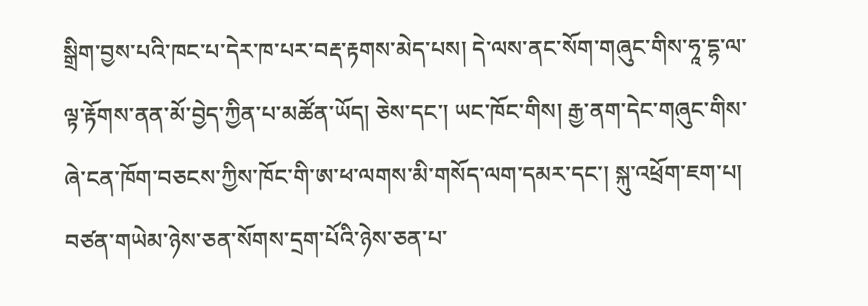སྒྲིག་བྱས་པའི་ཁང་པ་དེར་ཁ་པར་བརྡ་རྟགས་མེད་པས། དེ་ལས་ནང་སོག་གཞུང་གིས་ཧཱ་དྷ་ལ་ལྟ་རྟོགས་ནན་མོ་བྱེད་ཀྱིན་པ་མཚོན་ཡོད། ཅེས་དང་། ཡང་ཁོང་གིས། རྒྱ་ནག་དེང་གཞུང་གིས་ཞེ་ངན་ཁོག་བཅངས་ཀྱིས་ཁོང་གི་ཨ་ཕ་ལགས་མི་གསོད་ལག་དམར་དང་། སྐུ་འཕྲོག་ཇག་པ། བཙན་གཡེམ་ཉེས་ཅན་སོགས་དྲག་པོའི་ཉེས་ཅན་པ་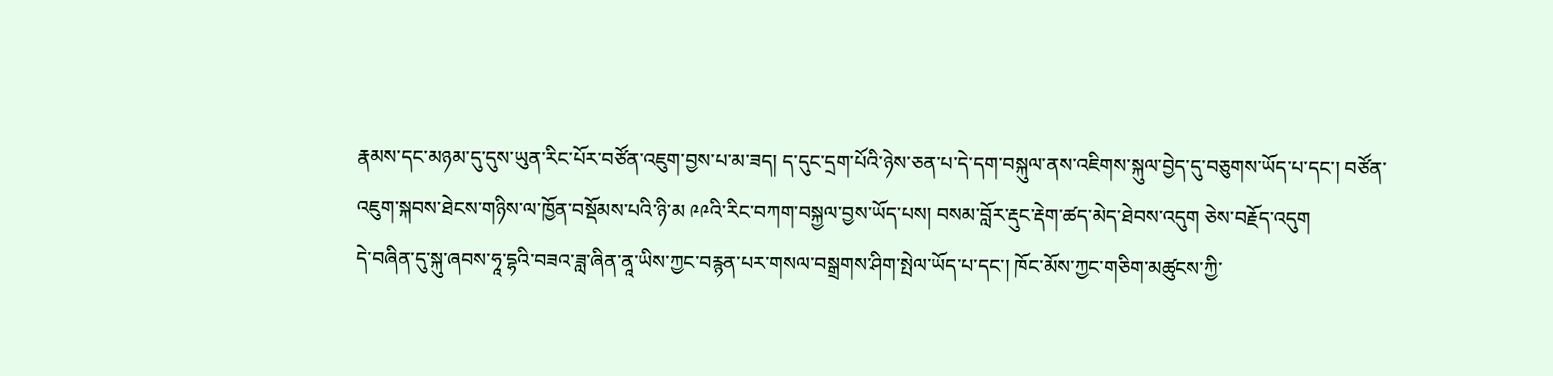རྣམས་དང་མཉམ་དུ་དུས་ཡུན་རིང་པོར་བཙོན་འཇུག་བྱས་པ་མ་ཟད། ད་དུང་དྲག་པོའི་ཉེས་ཅན་པ་དེ་དག་བསྐུལ་ནས་འཇིགས་སྐུལ་བྱེད་དུ་བཅུགས་ཡོད་པ་དང་། བཙོན་འཇུག་སྐབས་ཐེངས་གཉིས་ལ་ཁྱོན་བསྡོམས་པའི་ཉི་མ ༩༩འི་རིང་བཀག་བསྐྱལ་བྱས་ཡོད་པས། བསམ་བློར་རྡུང་རྡེག་ཚད་མེད་ཐེབས་འདུག ཅེས་བརྗོད་འདུག
དེ་བཞིན་དུ་སྐུ་ཞབས་ཧཱ་དྷའི་བཟའ་ཟླ་ཞིན་ནཱ་ཡིས་ཀྱང་བརྙན་པར་གསལ་བསྒྲགས་ཤིག་སྤེལ་ཡོད་པ་དང་། ཁོང་མོས་ཀྱང་གཅིག་མཚུངས་ཀྱི་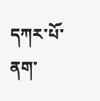དཀར་པོ་ནག་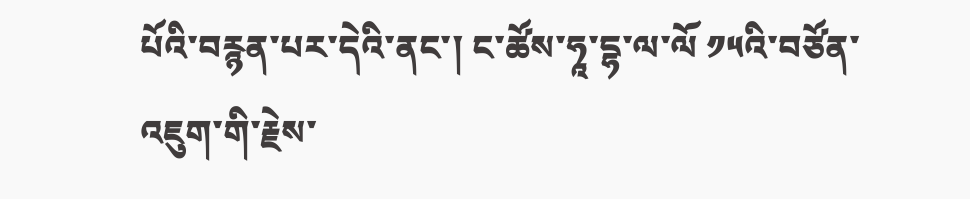པོའི་བརྙན་པར་དེའི་ནང་། ང་ཚོས་ཧཱ་དྷ་ལ་ལོ ༡༥འི་བཙོན་འཇུག་གི་རྗེས་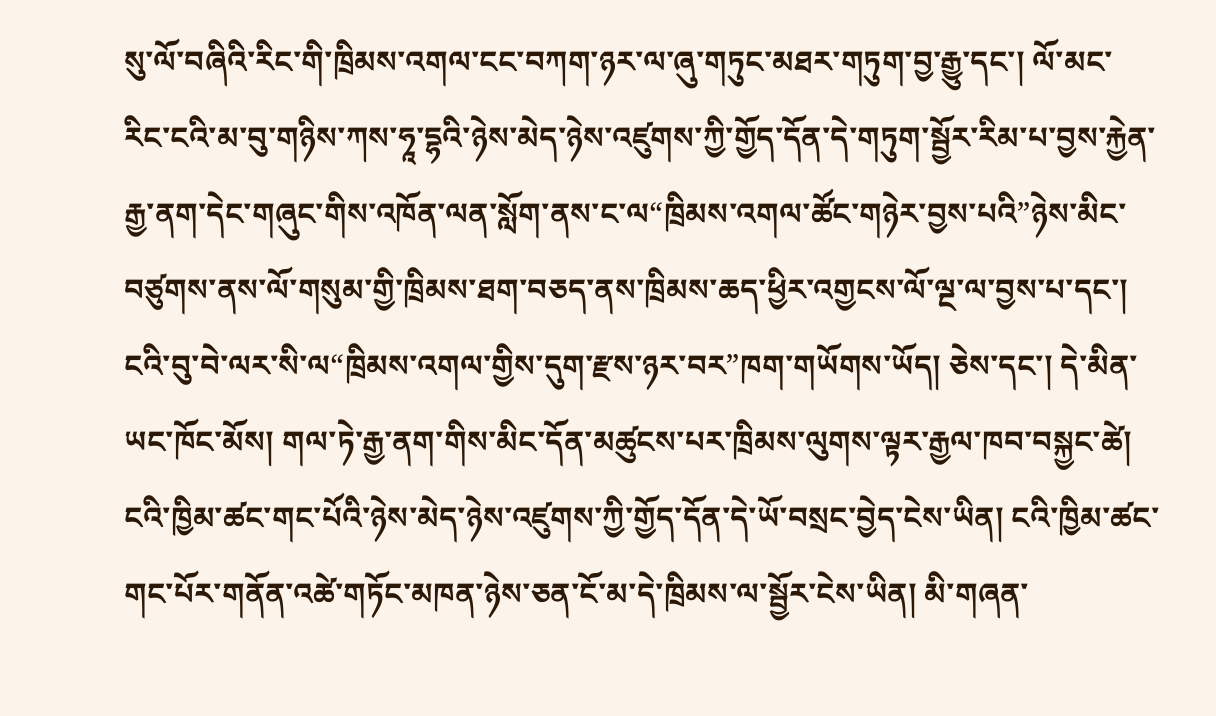སུ་ལོ་བཞིའི་རིང་གི་ཁྲིམས་འགལ་ངང་བཀག་ཉར་ལ་ཞུ་གཏུང་མཐར་གཏུག་བྱ་རྒྱུ་དང་། ལོ་མང་རིང་ངའི་མ་བུ་གཉིས་ཀས་ཧཱ་དྷའི་ཉེས་མེད་ཉེས་འཛུགས་ཀྱི་གྱོད་དོན་དེ་གཏུག་སྦྱོར་རིམ་པ་བྱས་རྐྱེན་རྒྱ་ནག་དེང་གཞུང་གིས་འཁོན་ལན་སློག་ནས་ང་ལ“ཁྲིམས་འགལ་ཚོང་གཉེར་བྱས་པའི”ཉེས་མིང་བཙུགས་ནས་ལོ་གསུམ་གྱི་ཁྲིམས་ཐག་བཅད་ནས་ཁྲིམས་ཆད་ཕྱིར་འགྱངས་ལོ་ལྔ་ལ་བྱས་པ་དང་། ངའི་བུ་བེ་ལར་སི་ལ“ཁྲིམས་འགལ་གྱིས་དུག་རྫས་ཉར་བར”ཁག་གཡོགས་ཡོད། ཅེས་དང་། དེ་མིན་ཡང་ཁོང་མོས། གལ་ཏེ་རྒྱ་ནག་གིས་མིང་དོན་མཚུངས་པར་ཁྲིམས་ལུགས་ལྟར་རྒྱལ་ཁབ་བསྐྱང་ཚེ། ངའི་ཁྱིམ་ཚང་གང་པོའི་ཉེས་མེད་ཉེས་འཛུགས་ཀྱི་གྱོད་དོན་དེ་ཡོ་བསྲང་བྱེད་ངེས་ཡིན། ངའི་ཁྱིམ་ཚང་གང་པོར་གནོན་འཚེ་གཏོང་མཁན་ཉེས་ཅན་ངོ་མ་དེ་ཁྲིམས་ལ་སྦྱོར་ངེས་ཡིན། མི་གཞན་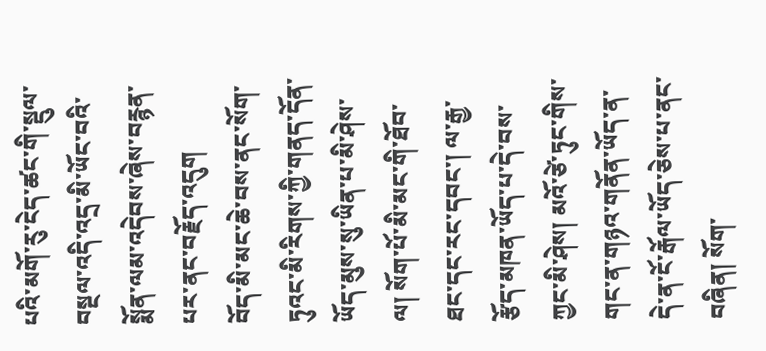པའི་མགོ་རུ་ངེད་ཚང་གི་སྡུལ་བསྔལ་འདི་འདྲ་མི་ཡོང་བའི་སྨོན་ལམ་འདེབས་ཞེས་བརྙན་པར་ནང་བརྗོད་འདུག
བོད་མི་མང་ཆེ་བས་ནང་སོག་ཏུའང་མི་རིགས་ཀྱི་གནད་དོན་ཡོད་མུས་སུ་ཡིན་པ་མི་ཤེས་ལ། སོག་པོ་མི་མང་གི་ཐོབ་ཐང་དང་རང་དབང་། ལ་རྒྱ་རྩོད་མཁན་ཡོད་པ་དེ་བས་ཀྱང་མི་ཤེས། མའོ་ཙེ་ཏུང་གིས་གང་ན་གཉའ་གནོན་ཡོད་ན་དེ་ན་ངོ་རྒོལ་ཡོད་ཅེས་པ་ནང་བཞིན། སོག་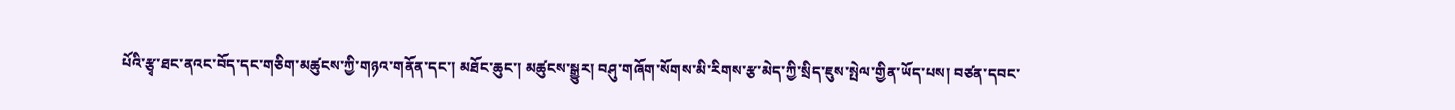པོའི་རྩྭ་ཐང་ནའང་བོད་དང་གཅིག་མཚུངས་ཀྱི་གཉའ་གནོན་དང་། མཐོང་ཆུང་། མཚུངས་སྒྱུར། བཤུ་གཞོག་སོགས་མི་རིགས་རྩ་མེད་ཀྱི་སྲིད་ཇུས་སྤེལ་གྱིན་ཡོད་པས། བཙན་དབང་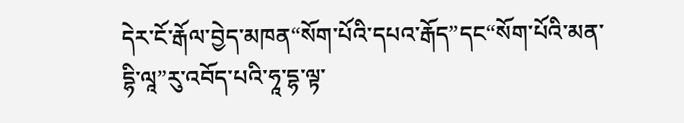དེར་ངོ་རྒོལ་བྱེད་མཁན“སོག་པོའི་དཔའ་རྒོད”དང“སོག་པོའི་མན་དྷི་ལཱ”རུ་འབོད་པའི་ཧཱ་དྷ་ལྟ་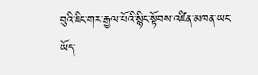བུའི་ཇིང་གར་རྒྱལ་པོའི་སྙིང་སྟོབས་འཛིན་མཁན་ཡང་ཡོད་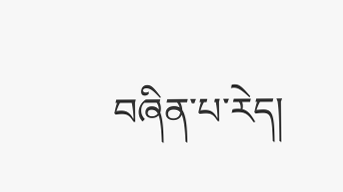བཞིན་པ་རེད།